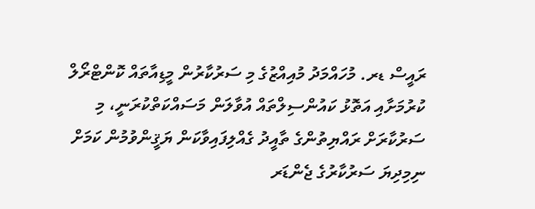ރައީސް ޑރ. މުހައްމަދު މުއިއްޒުގެ މި ސަރުކާރުން މީޑިއާތައް ކޮންޓްރޯލް ކުރުމަށާއި އަތޮޅު ކައުންސިލްތައް އުވާލަން މަސައްކަތްކުރަނީ، މި ސަރުކާރަށް ރައްޔިތުންގެ ތާއީދު ގެއްލިފައިވާކަން ޔަޤީންވުމުން ކަމަށް ނިމިދިޔަ ސަރުކާރުގެ ޖެންޑަރ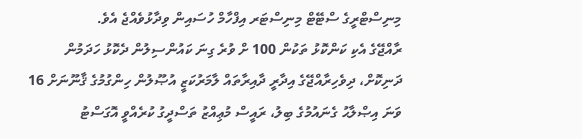މިނިސްޓްރީގެ ސްޓޭޓް މިނިސްޓަރ އިފްހާމް ހުސައިން ވިދާޅުވެއްޖެ އެވެ.
ރާއްޖޭގެ އެކި ކަންކޮޅު ތަކުން 100 ށް ވުރެ ގިނަ ކައުންސިލުން ދެކޮޅު ހަދަމުން ދަނިކޮށް، ދިވެހިރާއްޖޭގެ އިދާރީ ދާއިރާތައް ލާމަރުކަޒީ އުޞޫލުން ހިންގުމުގެ ޤާނޫނަށް 16 ވަނަ އިޞްލާޙު ގެނައުމުގެ ބިލު، ރައީސް މުޢިއްޒު ތަސްދީގު ކުރެއްވީ އޮގަސްޓު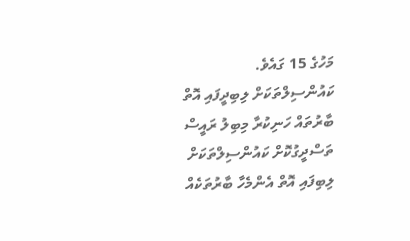މަހުގެ 15 ގައެވެ.
ކައުންސިލްތަކަށް ލިބިދީފައި އޮތް ބާރުތައް ހަނިކުރާ މިބިލު ރައީސް ތަސްދީގުކޮށް ކައުންސިލްތަކަށް ލިބިފައި އޮތް އެންމެހާ ބާރުތަކެއް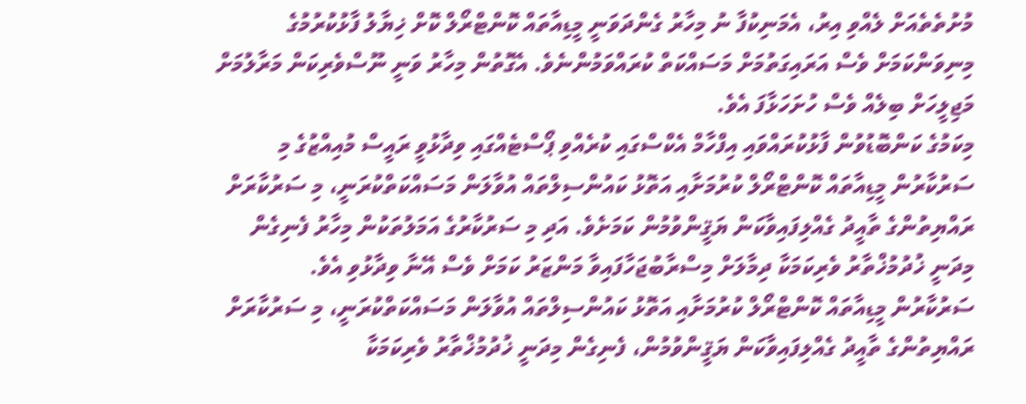މުށުތެތެއަށް ލެއްވި އިރު، އެމަނިކުފާ ނު މިހާރު ގެންދަވަނީ މީޑިއާތައް ކޮންޓްރޯލް ކޮށް ޚިޔާލު ފާޅުކުރުމުގެ މިނިވަންކަމަށް ވެސް އަރައިގަތުމަށް މަސައްކަތް ކުރައްވަމުންނެވެ. އެގޮތުން މިހާރު ވަނީ ނޫސްވެރިކަން މަރާލުމަށް މަޖިލީހަށް ބިލެއް ވެސް ހުށަހަޅާފަ އެވެ.
މިކަމުގެ ކަންބޮޑުވުން ފާޅުކުރައްވައި އިފްހާމް އެކްސްގައި ކުރެއްވި ޕޯސްޓެއްގައި ވިދާޅުވީ ރައީސް މުއިއްޒުގެ މި ސަރުކާރުން މީޑިއާތައް ކޮންޓްރޯލް ކުރުމަށާއި އަތޮޅު ކައުންސިލްތައް އުވާލަން މަސައްކަތްކުރަނީ، މި ސަރުކާރަށް ރައްޔިތުންގެ ތާއީދު ގެއްލިފައިވާކަން ޔަޤީންވުމުން ކަމަށެވެ. އަދި މި ސަރުކާރުގެ އަމަލުތަކުން މިހާރު ފެނިގެން މިދަނީ ޚުދުމުޚްތާރު ވެރިކަމަކާ ދިމާލަށް މިސްރާބުޖަހާފައިވާ މަންޒަރު ކަމަށް ވެސް އޭނާ ވިދާޅުވި އެވެ.
ސަރުކާރުން މީޑިއާތައް ކޮންޓްރޯލް ކުރުމަށާއި އަތޮޅު ކައުންސިލްތައް އުވާލަން މަސައްކަތްކުރަނީ، މި ސަރުކާރަށް ރައްޔިތުންގެ ތާއީދު ގެއްލިފައިވާކަން ޔަޤީންވުމުން، ފެނިގެން މިދަނީ ޚުދުމުޚްތާރު ވެރިކަމަކާ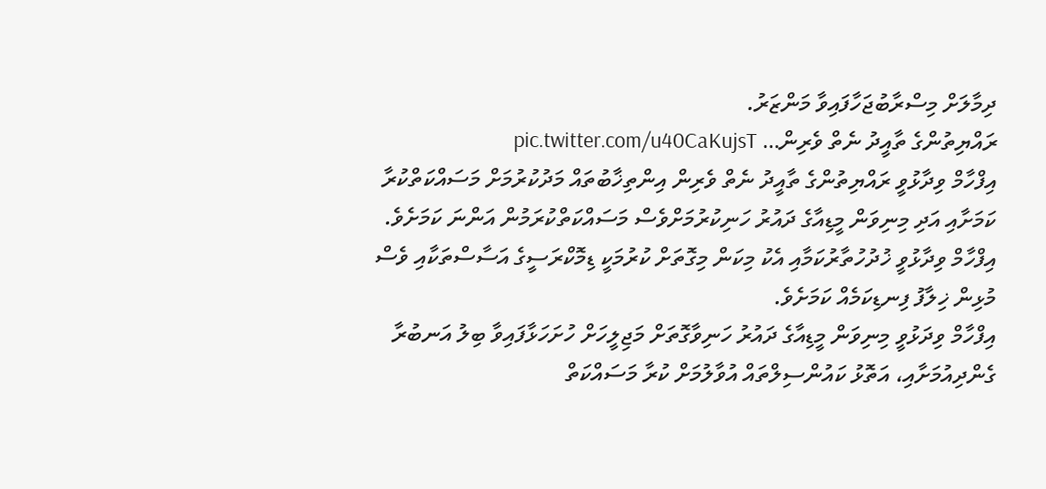ދިމާލަށް މިސްރާބުޖަހާފައިވާ މަންޒަރު.
ރައްޔިތުންގެ ތާއީދު ނެތް ވެރިން… pic.twitter.com/u40CaKujsT
އިފްހާމް ވިދާޅުވީ ރައްޔިތުންގެ ތާއީދު ނެތް ވެރިން އިންތިޚާބުތައް މަދުކުރުމަށް މަސައްކަތްކުރާ ކަމަށާއި އަދި މިނިވަން މީޑިއާގެ ދައުރު ހަނިކުރުމަށްވެސް މަސައްކަތްކުރަމުން އަންނަ ކަމަށެވެ.
އިފްހާމް ވިދާޅުވީ ޚުދުހުތާރުކަމާއި އެކު މިކަން މިގޮތަށް ކުރުމަކީ ޑިމޮކްރަސީގެ އަސާސްތަކާއި ވެސް މުޅިން ޚިލާފު ފިނޑިކަމެއް ކަމަށެވެ.
އިފްހާމް ވިދަޅުވީ މިނިވަން މީޑިއާގެ ދައުރު ހަނިވާގޮތަށް މަޖިލީހަށް ހުށަހަޅާފައިވާ ބިލު އަނބުރާ ގެންދިއުމަށާއި، އަތޮޅު ކައުންސިލްތައް އުވާލުމަށް ކުރާ މަސައްކަތް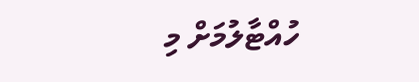ހުއްޓާލުމަށް މި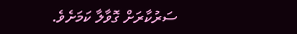ސަރުކާރަށް ގޮވާލާ ކަމަށެވެ.